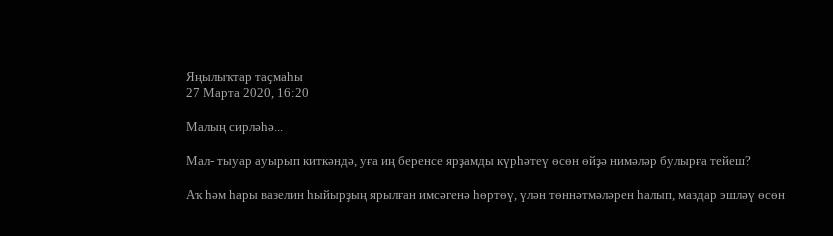Яңылыҡтар таҫмаһы
27 Марта 2020, 16:20

Малың сирләһә...

Мал- тыуар ауырып киткәндә, уға иң беренсе ярҙамды күрһәтеү өсөн өйҙә нимәләр булырға тейеш?

Аҡ һәм һары вазелин һыйырҙың ярылған имсәгенә һөртөү, үлән төннәтмәләрен һалып, маздар эшләү өсөн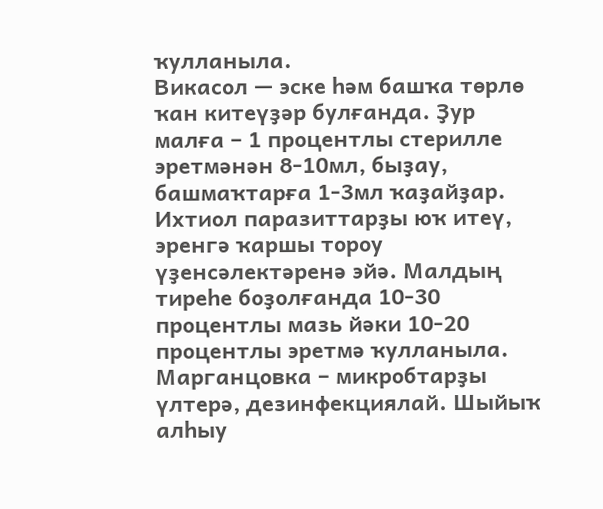ҡулланыла.
Викасол — эске һәм башҡа төрлө ҡан китеүҙәр булғанда. Ҙур малға – 1 процентлы стерилле эретмәнән 8-10мл, быҙау, башмаҡтарға 1-3мл ҡаҙайҙар.
Ихтиол паразиттарҙы юҡ итеү, эренгә ҡаршы тороу үҙенсәлектәренә эйә. Малдың тиреһе боҙолғанда 10-30 процентлы мазь йәки 10-20 процентлы эретмә ҡулланыла.
Марганцовка – микробтарҙы үлтерә, дезинфекциялай. Шыйыҡ алһыу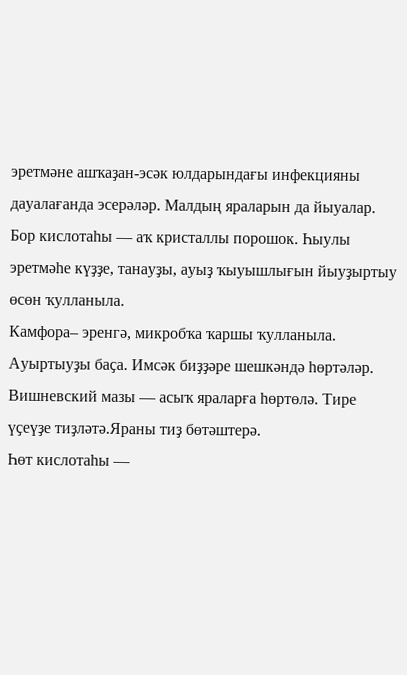эретмәне ашҡаҙан-эсәк юлдарындағы инфекцияны дауалағанда эсерәләр. Малдың яраларын да йыуалар.
Бор кислотаһы — аҡ кристаллы порошок. Һыулы эретмәһе күҙҙе, танауҙы, ауыҙ ҡыуышлығын йыуҙыртыу өсөн ҡулланыла.
Камфора– эренгә, микробҡа ҡаршы ҡулланыла. Ауыртыуҙы баҫа. Имсәк биҙҙәре шешкәндә һөртәләр.
Вишневский мазы — асыҡ яраларға һөртөлә. Тире үҫеүҙе тиҙләтә.Яраны тиҙ бөтәштерә.
Һөт кислотаһы —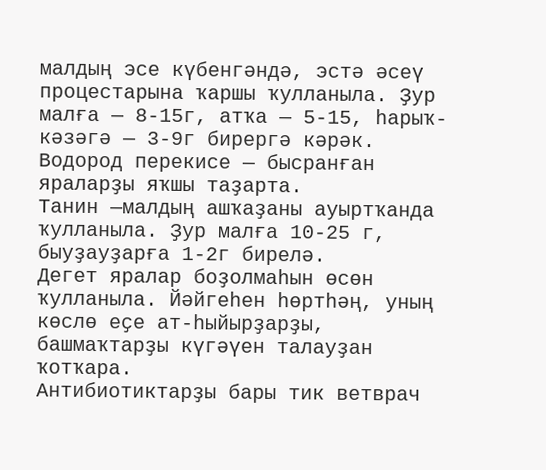малдың эсе күбенгәндә, эстә әсеү процестарына ҡаршы ҡулланыла. Ҙур малға — 8-15г, атҡа — 5-15, һарыҡ-кәзәгә — 3-9г бирергә кәрәк.
Водород перекисе — бысранған яраларҙы яҡшы таҙарта.
Танин —малдың ашҡаҙаны ауыртҡанда ҡулланыла. Ҙур малға 10-25 г, быуҙауҙарға 1-2г бирелә.
Дегет яралар боҙолмаһын өсөн ҡулланыла. Йәйгеһен һөртһәң, уның көслө еҫе ат-һыйырҙарҙы, башмаҡтарҙы күгәүен талауҙан ҡотҡара.
Антибиотиктарҙы бары тик ветврач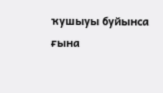ҡушыуы буйынса ғына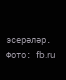эсерәләр.
Фото: fb.ru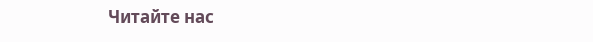Читайте нас